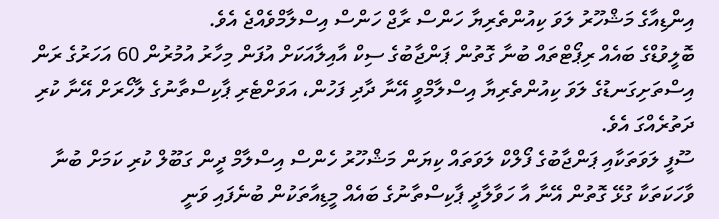އިންޑިއާގެ މަޝްހޫރު ލަވަ ކިއުންތެރިޔާ ހަންސް ރާޖް ހަންސް އިސްލާމްވެއްޖެ އެވެ.
ބޮލީވުޑްގެ ބައެއް ރިޕޯޓްތައް ބުނާ ގޮތުން ޕަންޖާބުގެ ސިކް އާއިލާއަކަށް އުފަން މިހާރު އުމުރުން 60 އަހަރުގެ ރަން އިސްތަށިގަނޑުގެ ލަވަ ކިއުންތެރިޔާ އިސްލާމްވީ އޭނާ ދާދި ފަހުން، އަވަށްޓެރި ޕާކިސްތާނުގެ ލާހޯރަށް އޭނާ ކުރި ދަތުރެއްގަ އެވެ.
ސޫފީ ލަވަތަކާއި ޕަންޖާބުގެ ފޯލްކް ލަވަތައް ކިޔަން މަޝްހޫރު ހެންސް އިސްލާމް ދީން ގަބޫލް ކުރި ކަމަށް ބުނާ ވާހަކަތަކާ ގުޅޭ ގޮތުން އޭނާ އާ ހަވާލާދީ ޕާކިސްތާނުގެ ބައެއް މީޑިއާތަކުން ބުނެފައި ވަނީ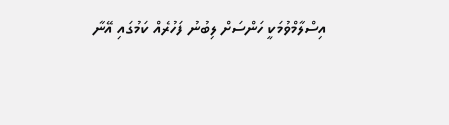އިސްލާމްވުމަކީ ހަންސަށް ލިބުނު ފަހުރެއް ކަމުގައި އޭނާ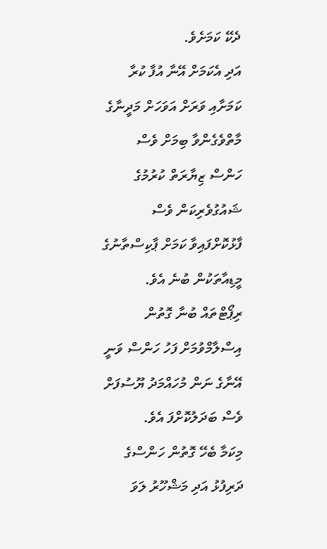ދެކޭ ކަމަށެވެ.
އަދި އެކަމަށް އޭނާ އުފާ ކުރާ ކަމަށާއި ވަރަށް އަވަހަށް މަދީނާގެ މާތްވެގެންވާ ބިމަށް ވެސް ހަންސް ޒިޔާރަތް ކުރުމުގެ ޝައުގުވެރިކަން ވެސް ފާޅުކޮށްފައިވާ ކަމަށް ޕާކިސްތާނުގެ މީޑިއާތަކުން ބުނެ އެވެ.
ރިޕޯޓްތައް ބުނާ ގޮތުން އިސްލާމްވުމަށް ފަހު ހަންސް ވަނީ އޭނާގެ ނަން މުހައްމަދު ޔޫސުފަށް ވެސް ބަދަލުކޮށްފަ އެވެ.
މިކަމާ ބެހޭ ގޮތުން ހަންސްގެ ދަރިފުޅު އަދި މަޝްހޫރު ލަވަ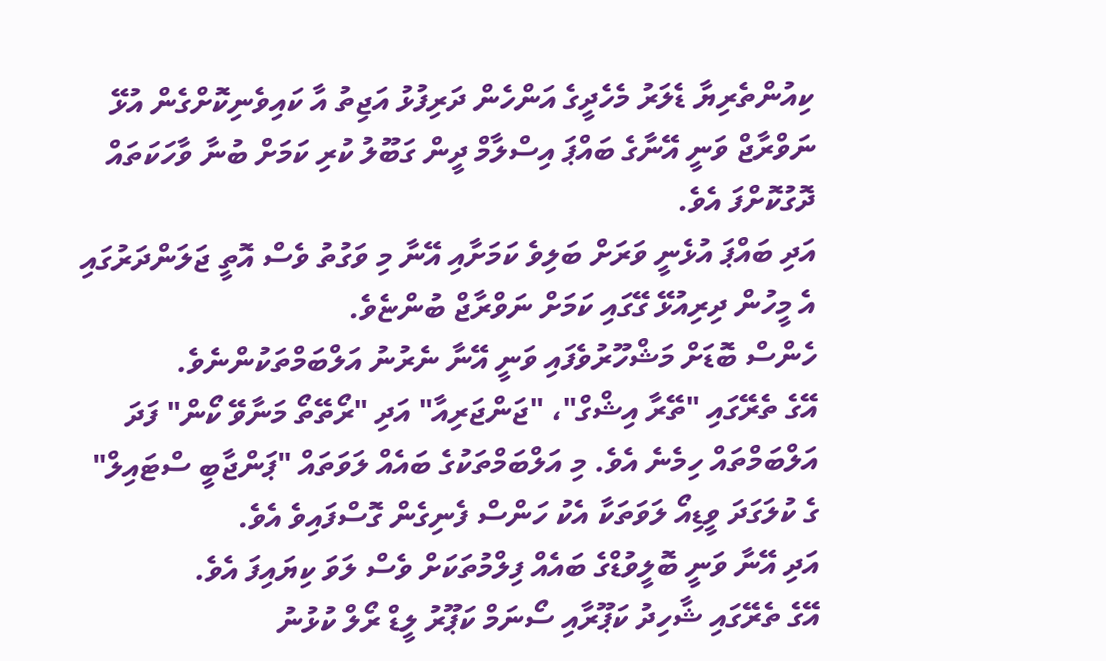ކިއުންތެރިޔާ ޑެލަރު މެހެދީގެ އަންހެން ދަރިފުޅު އަޖިތު އާ ކައިވެނިކޮށްގެން އުޅޭ ނަވްރާޖް ވަނީ އޭނާގެ ބައްޕަ އިސްލާމް ދީން ގަބޫލު ކުރި ކަމަށް ބުނާ ވާހަކަތައް ދޮގުކޮށްފަ އެވެ.
އަދި ބައްޕަ އުޅެނީ ވަރަށް ބަލިވެ ކަމަށާއި އޭނާ މި ވަގުތު ވެސް އޮތީ ޖަލަންދަރުގައި އެ މީހުން ދިރިއުޅޭ ގޭގައި ކަމަށް ނަވްރާޖް ބުންޏެވެ.
ހެންސް ބޮޑަށް މަޝްހޫރުވެފައި ވަނީ އޭނާ ނެރުނު އަލްބަމްތަކުންނެވެ.
އޭގެ ތެރޭގައި "ތޭރާ އިޝްގް"، "ޖަންޖަރިއާ" އަދި "ރޯތޭތޯ މަނާވޭ ކޯން" ފަދަ އަލްބަމްތައް ހިމެނެ އެވެ. މި އަލްބަމްތަކުގެ ބައެއް ލަވަތައް "ޕަންޖާބީ ސްޓައިލް" ގެ ކުލަގަދަ ވީޑިއޯ ލަވަތަކާ އެކު ހަންސް ފެނިގެން ގޮސްފައިވެ އެވެ.
އަދި އޭނާ ވަނީ ބޮލީވުޑްގެ ބައެއް ފިލްމުތަކަށް ވެސް ލަވަ ކިޔައިފަ އެވެ.
އޭގެ ތެރޭގައި ޝާހިދު ކަޕޫރާއި ސޯނަމް ކަޕޫރު ލީޑް ރޯލް ކުޅުނު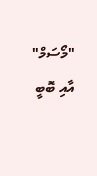"މޯސަމް" އާއި ބޮބީ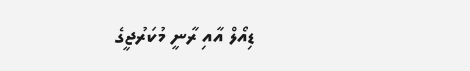ޑިއޯލް އާއި ރާނީ މުކަރުޖީގެ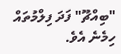"ބިއްޗޫ" ފަދަ ފިލްމުތައް ހިމެނެ އެވެ.